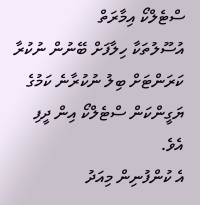ސްޓެލްކޯ އިމާރަތް
އުސޫލުތަކާ ހިލާފަށް ބޭނުން ނުކުރާ ކަރަންޓަށް ބިލު ނުކުރާނެ ކަމުގެ ޔަގީންކަން ސްޓެލްކޯ އިން ދީފި އެވެ.
އެ ކުންފުނިން މިއަދު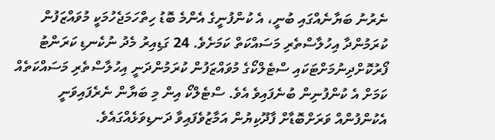ނެރުނު ބަޔާނެއްގައި ބުނީ، އެ ކުންފުނީގެ އެންމެ ބޮޑު ހިތްހަމަޖެހުމަކީ މުވައްޒަފުން ކުރަމުންދާ އިހުލާސްތެރި މަސައްކަތް ކަމަށެވެ. 24 ގަޑިއިރު މެދު ނުކެނޑި ކަރަންޓު ފޯރުކޮށްދިނުމަށްޓަކައި ސްޓެލްކޯގެ މުވައްޒަފުން ކުރަމުންދަނީ އިހުލާސްތެރި މަސައްކަތެއް ކަމަށް އެ ކުންފުނިން ބުނެފައިވެ އެވެ. ސްޓެލްކޯ އިން މި ބަޔާން ނެރެފައިވަނީ އެކުންފުންއް ވަރަށްބޮޑާށް ފާދޫކިޔުން އަމާޒުވެފައިވާ ދަނޑިވަޅެއްގައެވެ.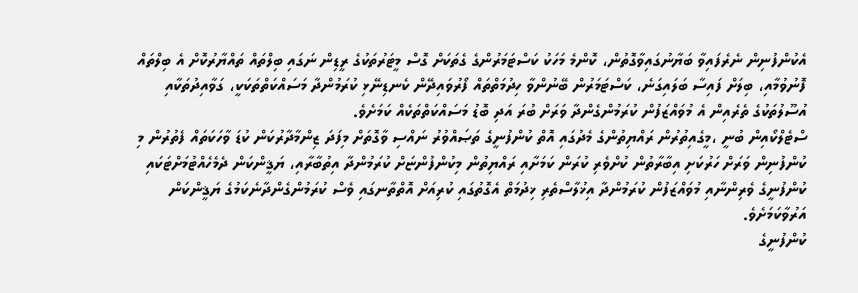އެކުންފުނިން ނެރެފައިވާ ބަޔާނުގައިވާގޮތުން، ކޮންމެ މަހަކު ކަސްޓަމަރުންގެ ގެތަކަށް ގޮސް މީޓަރުތަކުގެ ރީޑިން ނަގައި ބިލްތައް ތައްޔާރުކޮށް އެ ބިލްތައް ފޮނުވުމާއި، ބިލަށް ފައިސާ ބަލައިގަނެ، ކަސްޓަމަރުން ބޭނުންވާ ހިދުމަތްތައް ފޯރުވައިދޭން ކެނޑިނޭޅި ކުރަމުންދާ މަސައްކަތްތަކަކީ، ގަވާއިދުތަކާއި އުސޫލުތަކުގެ ތެރެއިން އެ މުވައްޒަފުން ކުރަމުންގެންދާ ވަރަށް ބުރަ އަދި ބޮޑު މަސައްކަތްތަކެއް ކަމަށެވެ.
ސްޓެލްކޯއިން ބުނީ ،މީގެއިތުރުން ރައްޔިތުންގެ މެދުގައި އޮތް ކުންފުނީގެ ތަޞައްވުރު ނައްސި ވާގޮތަށް މިފަދަ ޒިންމާދާރުކަން ކުޑަ ވާހަކަތައް ފެތުރުން މި ކުންފުނިން ވަރަށް ހަރުކަށި އިބާރާތުން ކުށްވެރި ކުރަން ކަމަށާއި ރައްޔިތުން މިކުންފުންޏަށް ކުރަމުންދާ އިތުބާރާއި، ޔަޤީންކަން ދެމެހެއްޓުމަށްޓަކައި ކުންފުނީގެ ވެރިންނާއި މުވައްޒަފުން ކުރަމުންދާ އިޚުލާސްތެރި ޚިދުމަތް އެގޮތުގައި ކުރިއަށް އޮތްތާނގައި ވެސް ކުރަމުންގެންދާނެކަމުގެ ޔަޤީންކަން އަރުވާކަމަށެވެ.
ކުންފުނީގެ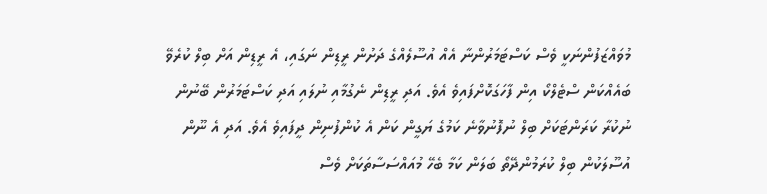މުވައްޒަފުންނަކީ ވެސް ކަސްޓަމަރުންނާ އެއް އުސޫލެއްގެ ދަށުން ރީޑިން ނަގައި، އެ ރީޑިން އަށް ބިލް ކުރެވޭ ބައެއްކަން ސްޓެލްކޯ އިން ފާހަގަކޮށްފައިވެ އެވެ. އަދި ރީޑިން ނެގުމާއި ނުލައި އަދި ކަސްޓަމަރުން ބޭނުން ނުކުރާ ކަރަންޓަކަށް ބިލް ނުފޮނުވާނެ ކަމުގެ ޔަގީން ކަން އެ ކުންފުނިން ދީފައިވެ އެވެ. އަދި އެ ނޫން އުސޫލަކުން ބިލް ކުރަމުންދޭތޯ ބަލަން ކަމާ ބެހޭ މުއައްސަސާތަކަށް ވެސް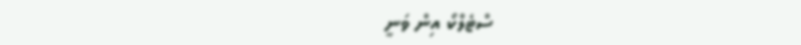ސްޓެލްކޯ އިން ވަނީ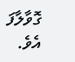ގޮވާލާފަ އެވެ.